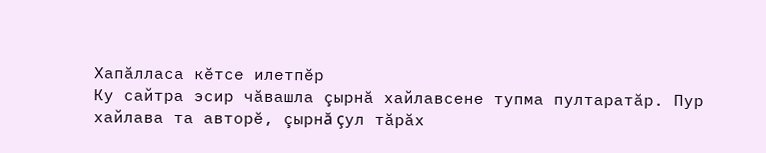Хапăлласа кĕтсе илетпĕр
Ку сайтра эсир чăвашла çырнă хайлавсене тупма пултаратăр. Пур
хайлава та авторĕ, çырнă çул тăрăх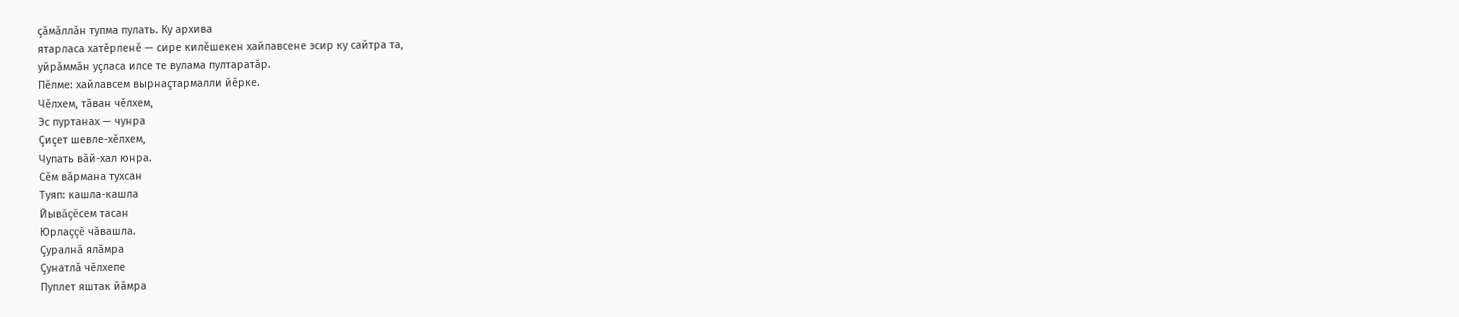çăмăллăн тупма пулать. Ку архива
ятарласа хатĕрленĕ — сире килĕшекен хайлавсене эсир ку сайтра та,
уйрăммăн уçласа илсе те вулама пултаратăр.
Пӗлме: хайлавсем вырнаҫтармалли йӗрке.
Чĕлхем, тăван чĕлхем,
Эс пуртанах — чунра
Çиçет шевле-хĕлхем,
Чупать вăй-хал юнра.
Сĕм вăрмана тухсан
Туяп: кашла-кашла
Йывăçĕсем тасан
Юрлаççĕ чăвашла.
Çуралнă ялăмра
Çунатлă чĕлхепе
Пуплет яштак йăмра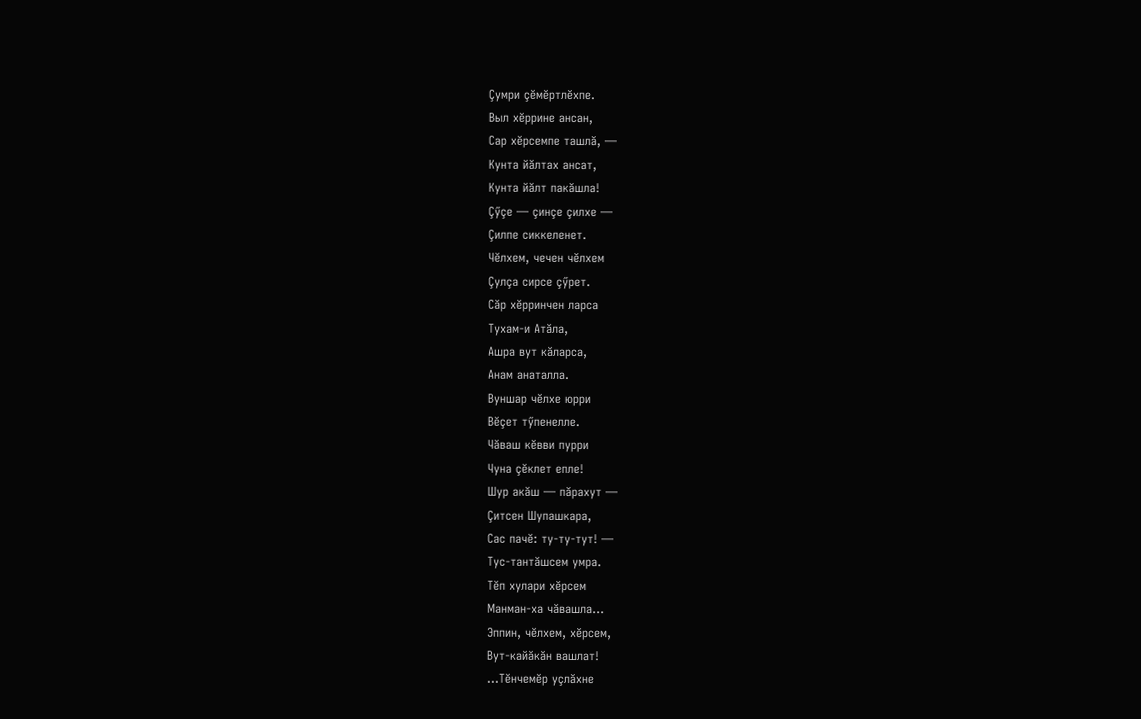Çумри çĕмĕртлĕхпе.
Выл хĕррине ансан,
Сар хĕрсемпе ташлă, —
Кунта йăлтах ансат,
Кунта йăлт пакăшла!
Çӳçе — çинçе çилхе —
Çилпе сиккеленет.
Чĕлхем, чечен чĕлхем
Çулçа сирсе çӳрет.
Сăр хĕрринчен ларса
Тухам-и Атăла,
Ашра вут кăларса,
Анам анаталла.
Вуншар чĕлхе юрри
Вĕçет тӳпенелле.
Чăваш кĕвви пурри
Чуна çĕклет епле!
Шур акăш — пăрахут —
Çитсен Шупашкара,
Сас пачĕ: ту-ту-тут! —
Тус-тантăшсем умра.
Тĕп хулари хĕрсем
Манман-ха чăвашла...
Эппин, чĕлхем, хĕрсем,
Вут-кайăкăн вашлат!
...Тĕнчемĕр уçлăхне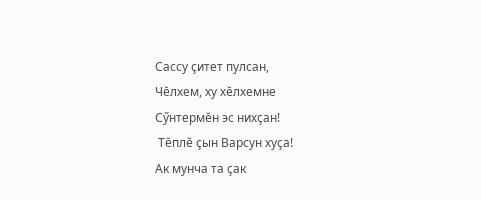Сассу çитет пулсан,
Чĕлхем, ху хĕлхемне
Сӳнтермĕн эс нихçан!
 Тĕплĕ çын Варсун хуçа!
Ак мунча та çак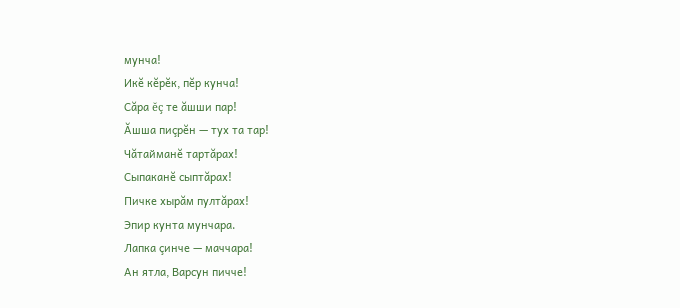мунча!
Икĕ кĕрĕк, пĕр кунча!
Сăра ĕç те ăшши пар!
Ăшша пиçрĕн — тух та тар!
Чăтайманĕ тартăрах!
Сыпаканĕ сыптăрах!
Пичке хырăм пултăрах!
Эпир кунта мунчара.
Лапка çинче — маччара!
Ан ятла, Варсун пичче!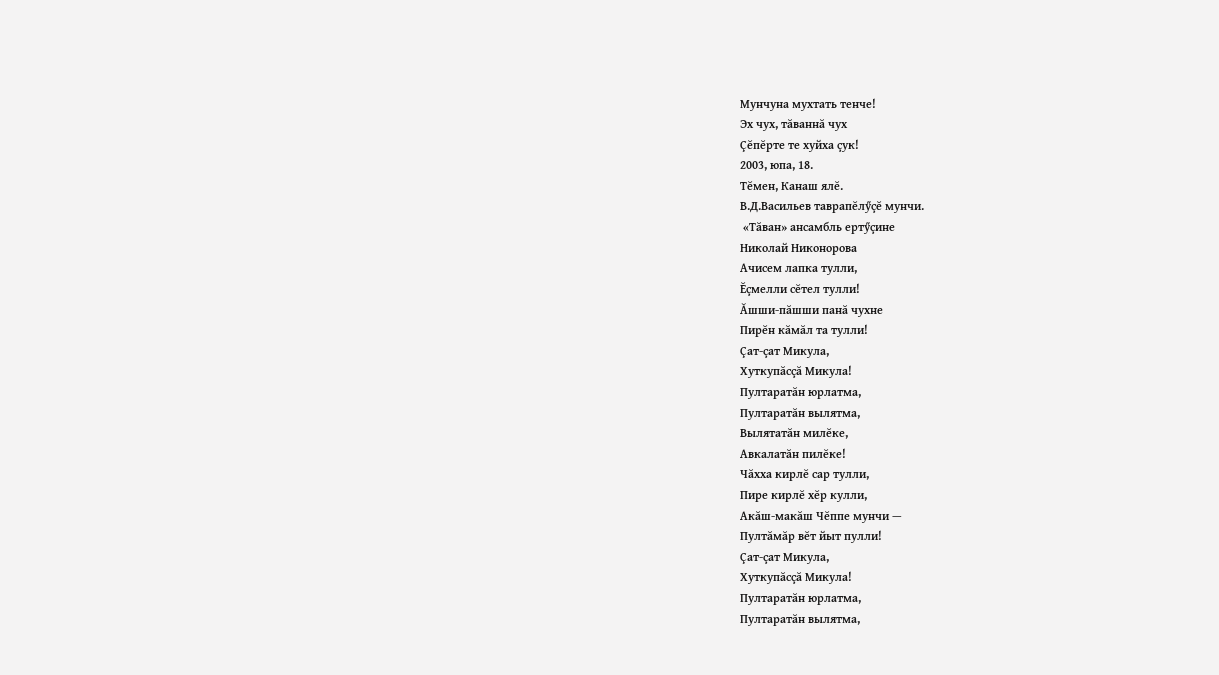Мунчуна мухтать тенче!
Эх чух, тăваннă чух
Çĕпĕрте те хуйха çук!
2003, юпа, 18.
Тĕмен, Канаш ялĕ.
В.Д.Васильев таврапĕлӳçĕ мунчи.
 «Тăван» ансамбль ертӳçине
Николай Никонорова
Ачисем лапка тулли,
Ĕçмелли сĕтел тулли!
Ăшши-пăшши панă чухне
Пирĕн кăмăл та тулли!
Çат-çат Микула,
Хуткупăсçă Микула!
Пултаратăн юрлатма,
Пултаратăн вылятма,
Вылятатăн милĕке,
Авкалатăн пилĕке!
Чăхха кирлĕ сар тулли,
Пире кирлĕ хĕр кулли,
Акăш-макăш Чĕппе мунчи —
Пултăмăр вĕт йыт пулли!
Çат-çат Микула,
Хуткупăсçă Микула!
Пултаратăн юрлатма,
Пултаратăн вылятма,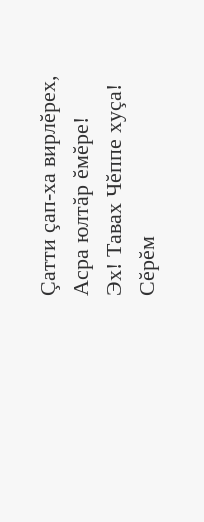Çатти çап-ха вирлĕрех,
Асра юлтăр ĕмĕре!
Эх! Тавах Чĕппе хуçа!
Сĕрĕм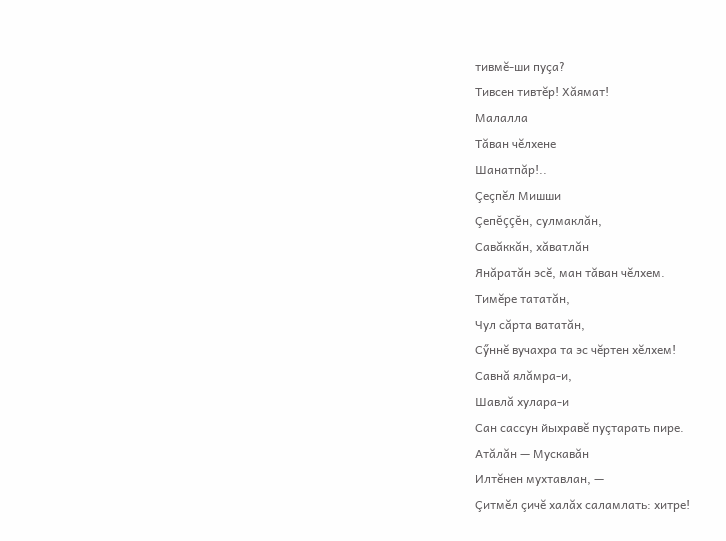тивмĕ-ши пуçа?
Тивсен тивтĕр! Хăямат!
Малалла
Тăван чĕлхене
Шанатпăр!..
Çеçпĕл Мишши
Çепĕççĕн, сулмаклăн,
Савăккăн, хăватлăн
Янăратăн эсĕ, ман тăван чĕлхем.
Тимĕре тататăн,
Чул сăрта вататăн,
Сӳннĕ вучахра та эс чĕртен хĕлхем!
Савнă ялăмра-и,
Шавлă хулара-и
Сан сассун йыхравĕ пуçтарать пире.
Атăлăн — Мускавăн
Илтĕнен мухтавлан, —
Çитмĕл çичĕ халăх саламлать: хитре!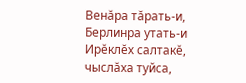Венăра тăрать-и,
Берлинра утать-и
Ирĕклĕх салтакĕ,
чыслăха туйса,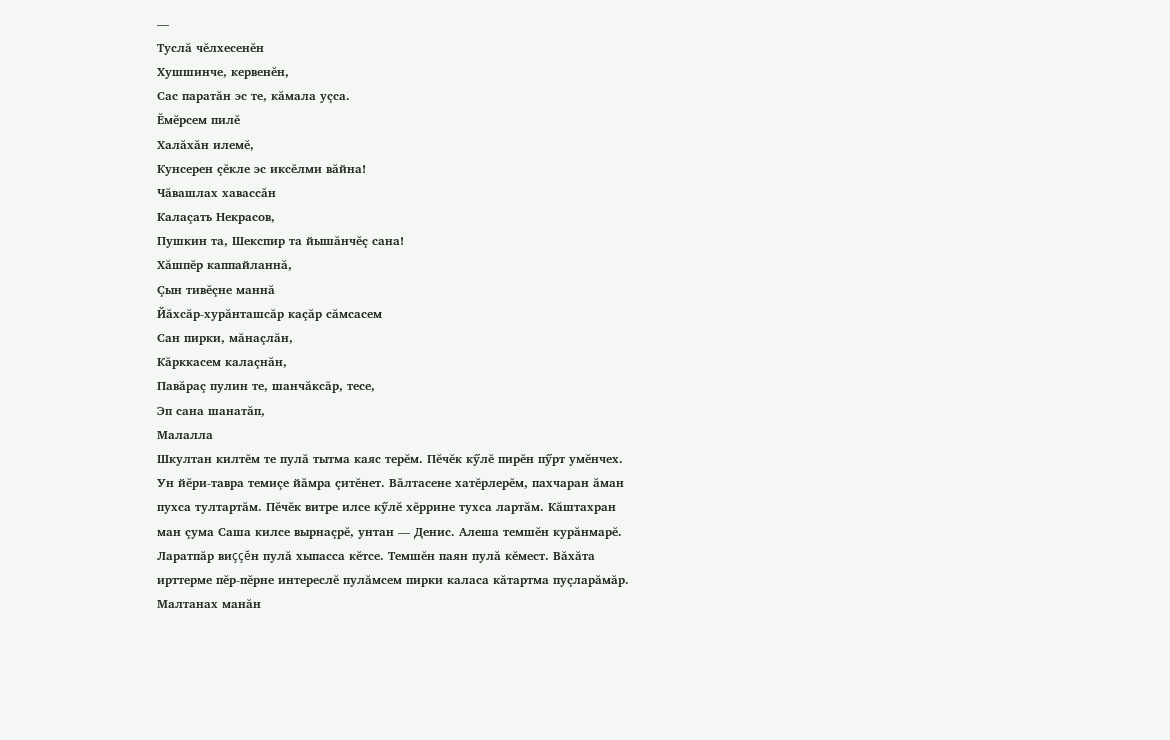—
Туслă чĕлхесенĕн
Хушшинче, кервенĕн,
Сас паратăн эс те, кăмала уçса.
Ĕмĕрсем пилĕ
Халăхăн илемĕ,
Кунсерен çĕкле эс иксĕлми вăйна!
Чăвашлах хавассăн
Калаçать Некрасов,
Пушкин та, Шекспир та йышăнчĕç сана!
Хăшпĕр каппайланнă,
Çын тивĕçне маннă
Йăхсăр-хурăнташсăр каçăр сăмсасем
Сан пирки, мăнаçлăн,
Кăрккасем калаçнăн,
Павăраç пулин те, шанчăксăр, тесе,
Эп сана шанатăп,
Малалла
Шкултан килтĕм те пулă тытма каяс терĕм. Пĕчĕк кӳлĕ пирĕн пӳрт умĕнчех. Ун йĕри-тавра темиçе йăмра çитĕнет. Вăлтасене хатĕрлерĕм, пахчаран ăман пухса тултартăм. Пĕчĕк витре илсе кӳлĕ хĕррине тухса лартăм. Кăштахран ман çума Саша килсе вырнаçрĕ, унтан — Денис. Алеша темшĕн курăнмарĕ. Ларатпăр виççĕн пулă хыпасса кĕтсе. Темшĕн паян пулă кĕмест. Вăхăта ирттерме пĕр-пĕрне интереслĕ пулăмсем пирки каласа кăтартма пуçларăмăр. Малтанах манăн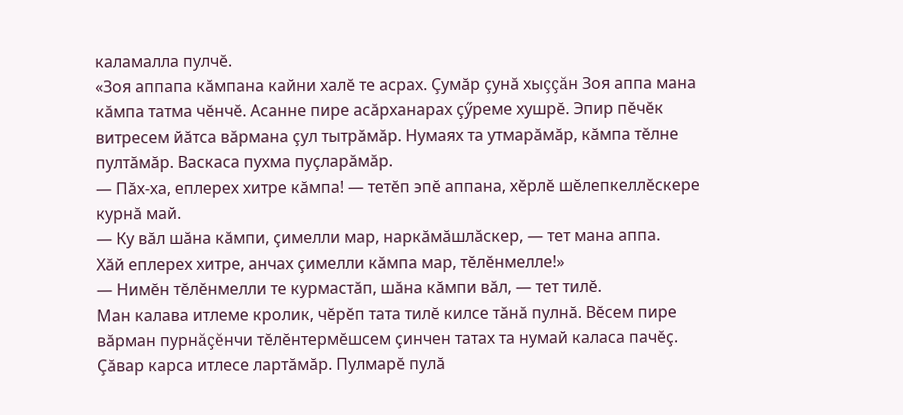каламалла пулчĕ.
«Зоя аппапа кăмпана кайни халĕ те асрах. Çумăр çунă хыççăн Зоя аппа мана кăмпа татма чĕнчĕ. Асанне пире асăрханарах çӳреме хушрĕ. Эпир пĕчĕк витресем йăтса вăрмана çул тытрăмăр. Нумаях та утмарăмăр, кăмпа тĕлне пултăмăр. Васкаса пухма пуçларăмăр.
— Пăх-ха, еплерех хитре кăмпа! — тетĕп эпĕ аппана, хĕрлĕ шĕлепкеллĕскере курнă май.
— Ку вăл шăна кăмпи, çимелли мар, наркăмăшлăскер, — тет мана аппа.
Хăй еплерех хитре, анчах çимелли кăмпа мар, тĕлĕнмелле!»
— Нимĕн тĕлĕнмелли те курмастăп, шăна кăмпи вăл, — тет тилĕ.
Ман калава итлеме кролик, чĕрĕп тата тилĕ килсе тăнă пулнă. Вĕсем пире вăрман пурнăçĕнчи тĕлĕнтермĕшсем çинчен татах та нумай каласа пачĕç. Çăвар карса итлесе лартăмăр. Пулмарĕ пулă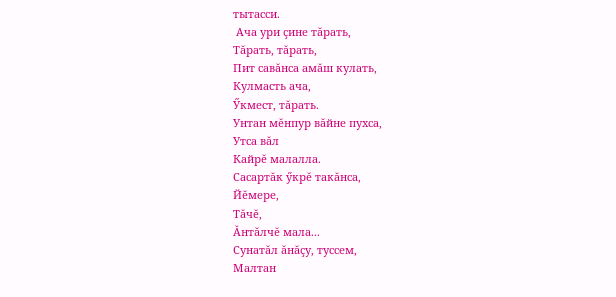тытасси.
 Ача ури çине тăрать,
Тăрать, тăрать,
Пит савăнса амăш кулать,
Кулмасть ача,
Ӳкмест, тăрать.
Унтан мĕнпур вăйне пухса,
Утса вăл
Кайрĕ малалла.
Сасартăк ӳкрĕ такăнса,
Йĕмере,
Тăчĕ,
Ăнтăлчĕ мала...
Сунатăл ăнăçу, туссем,
Малтан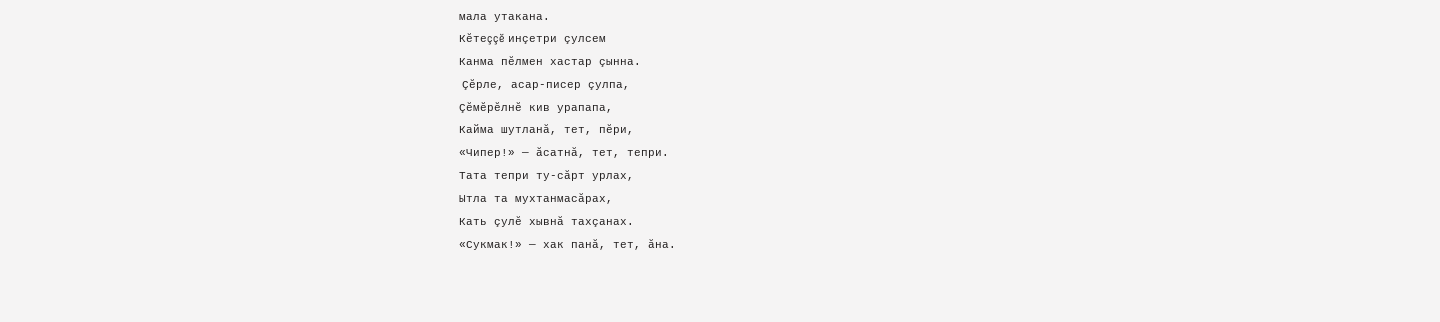мала утакана.
Кĕтеççĕ инçетри çулсем
Канма пĕлмен хастар çынна.
 Çĕрле, асар-писер çулпа,
Çĕмĕрĕлнĕ кив урапапа,
Кайма шутланă, тет, пĕри,
«Чипер!» — ăсатнă, тет, тепри.
Тата тепри ту-сăрт урлах,
Ытла та мухтанмасăрах,
Кать çулĕ хывнă тахçанах.
«Сукмак!» — хак панă, тет, ăна.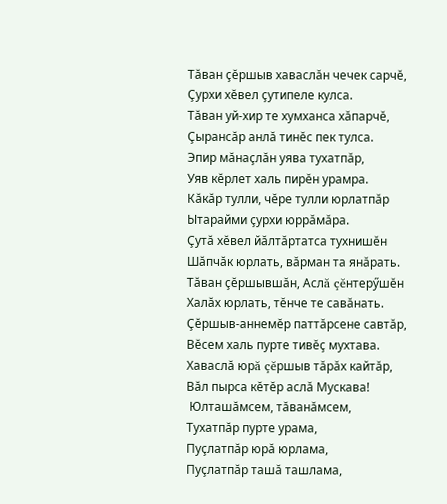Тăван çĕршыв хаваслăн чечек сарчĕ,
Çурхи хĕвел çутипеле кулса.
Тăван уй-хир те хумханса хăпарчĕ,
Çырансăр анлă тинĕс пек тулса.
Эпир мăнаçлăн уява тухатпăр,
Уяв кĕрлет халь пирĕн урамра.
Кăкăр тулли, чĕре тулли юрлатпăр
Ытарайми çурхи юррăмăра.
Çутă хĕвел йăлтăртатса тухнишĕн
Шăпчăк юрлать, вăрман та янăрать.
Тăван çĕршывшăн, Аслă çĕнтерӳшĕн
Халăх юрлать, тĕнче те савăнать.
Çĕршыв-аннемĕр паттăрсене савтăр,
Вĕсем халь пурте тивĕç мухтава.
Хаваслă юрă çĕршыв тăрăх кайтăр,
Вăл пырса кĕтĕр аслă Мускава!
 Юлташăмсем, тăванăмсем,
Тухатпăр пурте урама,
Пуçлатпăр юрă юрлама,
Пуçлатпăр ташă ташлама,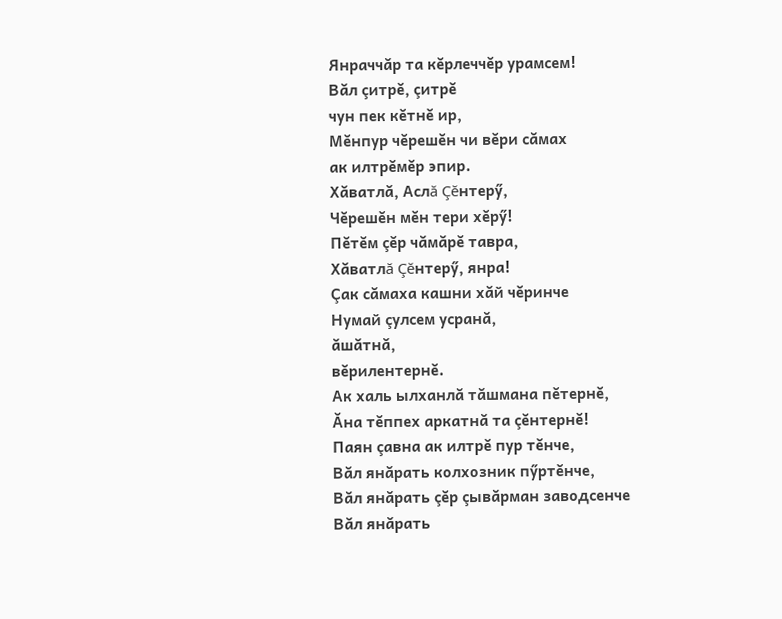Янраччăр та кĕрлеччĕр урамсем!
Вăл çитрĕ, çитрĕ
чун пек кĕтнĕ ир,
Мĕнпур чĕрешĕн чи вĕри сăмах
ак илтрĕмĕр эпир.
Хăватлă, Аслă Çĕнтерӳ,
Чĕрешĕн мĕн тери хĕрӳ!
Пĕтĕм çĕр чăмăрĕ тавра,
Хăватлă Çĕнтерӳ, янра!
Çак сăмаха кашни хăй чĕринче
Нумай çулсем усранă,
ăшăтнă,
вĕрилентернĕ.
Ак халь ылханлă тăшмана пĕтернĕ,
Ăна тĕппех аркатнă та çĕнтернĕ!
Паян çавна ак илтрĕ пур тĕнче,
Вăл янăрать колхозник пӳртĕнче,
Вăл янăрать çĕр çывăрман заводсенче
Вăл янăрать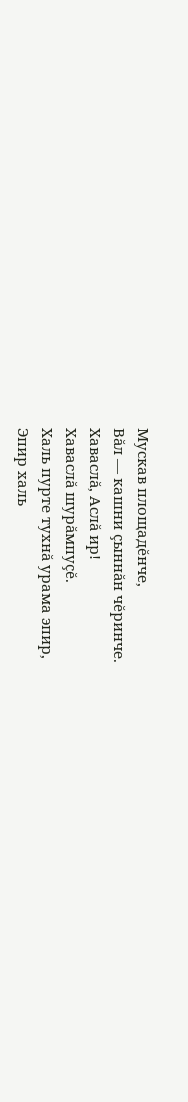Мускав площадĕнче,
Вăл — кашни çыннăн чĕринче.
Хаваслă, Аслă ир!
Хаваслă шурăмпуçĕ.
Халь пурте тухнă урама эпир,
Эпир халь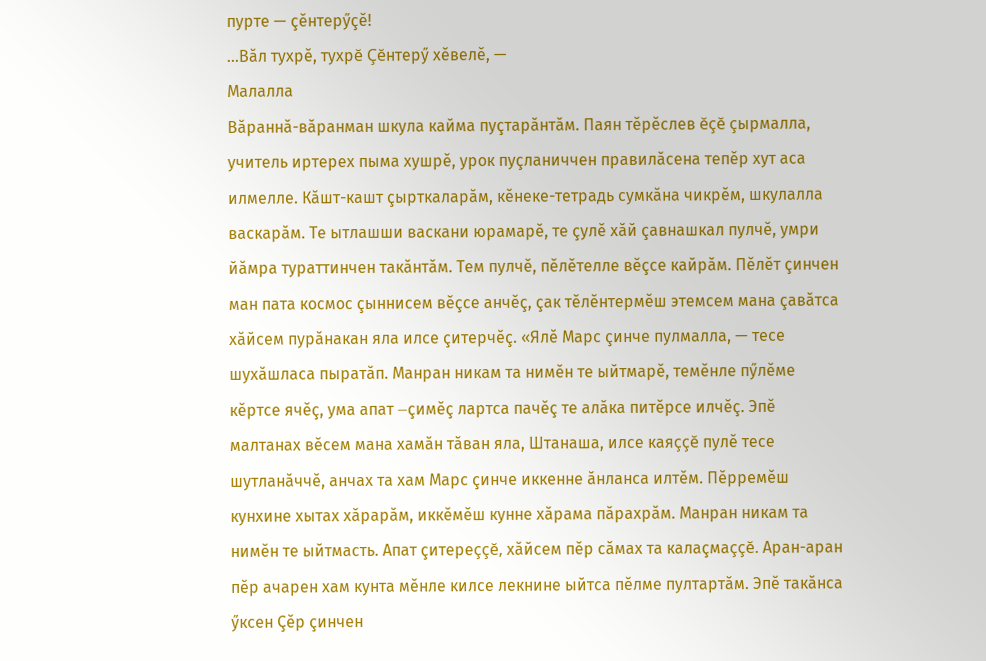пурте — çĕнтерӳçĕ!
...Вăл тухрĕ, тухрĕ Çĕнтерӳ хĕвелĕ, —
Малалла
Вăраннă-вăранман шкула кайма пуçтарăнтăм. Паян тĕрĕслев ĕçĕ çырмалла, учитель иртерех пыма хушрĕ, урок пуçланиччен правилăсена тепĕр хут аса илмелле. Кăшт-кашт çырткаларăм, кĕнеке-тетрадь сумкăна чикрĕм, шкулалла васкарăм. Те ытлашши васкани юрамарĕ, те çулĕ хăй çавнашкал пулчĕ, умри йăмра тураттинчен такăнтăм. Тем пулчĕ, пĕлĕтелле вĕçсе кайрăм. Пĕлĕт çинчен ман пата космос çыннисем вĕçсе анчĕç, çак тĕлĕнтермĕш этемсем мана çавăтса хăйсем пурăнакан яла илсе çитерчĕç. «Ялĕ Марс çинче пулмалла, — тесе шухăшласа пыратăп. Манран никам та нимĕн те ыйтмарĕ, темĕнле пӳлĕме кĕртсе ячĕç, ума апат —çимĕç лартса пачĕç те алăка питĕрсе илчĕç. Эпĕ малтанах вĕсем мана хамăн тăван яла, Штанаша, илсе каяççĕ пулĕ тесе шутланăччĕ, анчах та хам Марс çинче иккенне ăнланса илтĕм. Пĕрремĕш кунхине хытах хăрарăм, иккĕмĕш кунне хăрама пăрахрăм. Манран никам та нимĕн те ыйтмасть. Апат çитереççĕ, хăйсем пĕр сăмах та калаçмаççĕ. Аран-аран пĕр ачарен хам кунта мĕнле килсе лекнине ыйтса пĕлме пултартăм. Эпĕ такăнса ӳксен Çĕр çинчен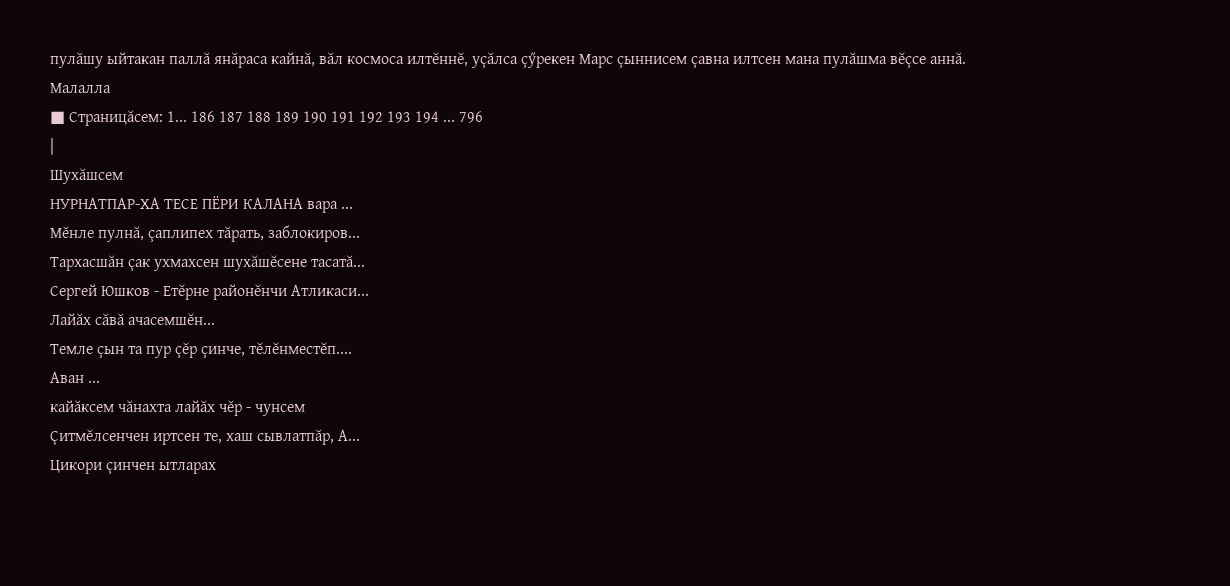пулăшу ыйтакан паллă янăраса кайнă, вăл космоса илтĕннĕ, уçăлса çӳрекен Марс çыннисем çавна илтсен мана пулăшма вĕçсе аннă.
Малалла
■ Страницăсем: 1... 186 187 188 189 190 191 192 193 194 ... 796
|
Шухăшсем
НУРНАТПАР-ХА ТЕСЕ ПЁРИ КАЛАНА вара ...
Мĕнле пулнă, çаплипех тăрать, заблокиров...
Тархасшăн çак ухмахсен шухăшĕсене тасатă...
Сергей Юшков - Етĕрне районĕнчи Атликаси...
Лайăх сăвă ачасемшĕн...
Темле çын та пур çĕр çинче, тĕлĕнместĕп....
Аван ...
кайăксем чăнахта лайăх чĕр - чунсем
Çитмĕлсенчен иртсен те, хаш сывлатпăр, А...
Цикори çинчен ытларах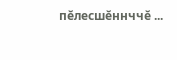пĕлесшĕннччĕ ...